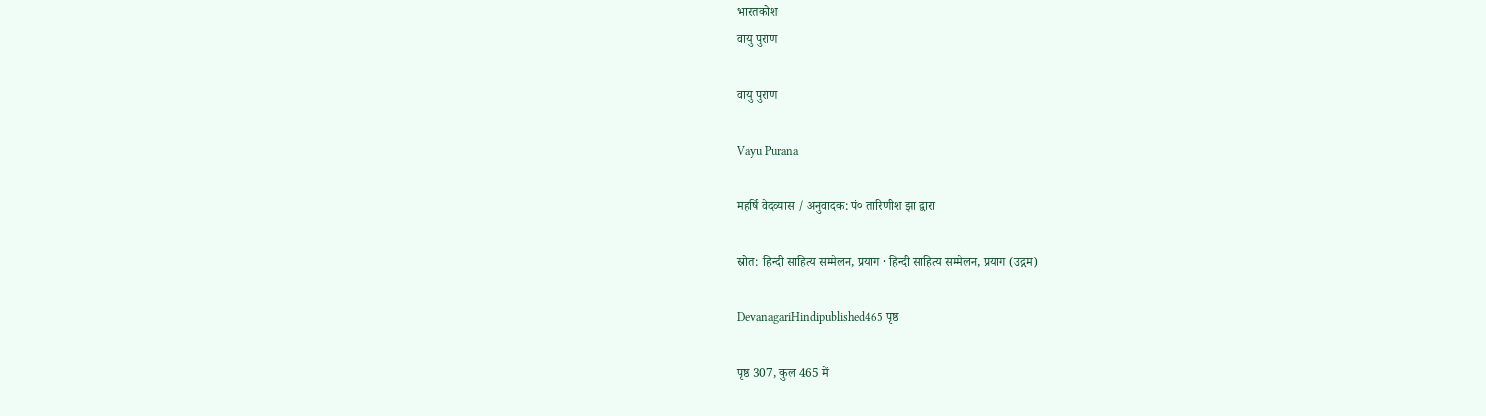भारतकोश
वायु पुराण

वायु पुराण

Vayu Purana

महर्षि वेदव्यास / अनुवादक: पं० तारिणीश झा द्वारा

स्रोत: हिन्दी साहित्य सम्मेलन, प्रयाग · हिन्दी साहित्य सम्मेलन, प्रयाग (उद्गम)

DevanagariHindipublished465 पृष्ठ

पृष्ठ 307, कुल 465 में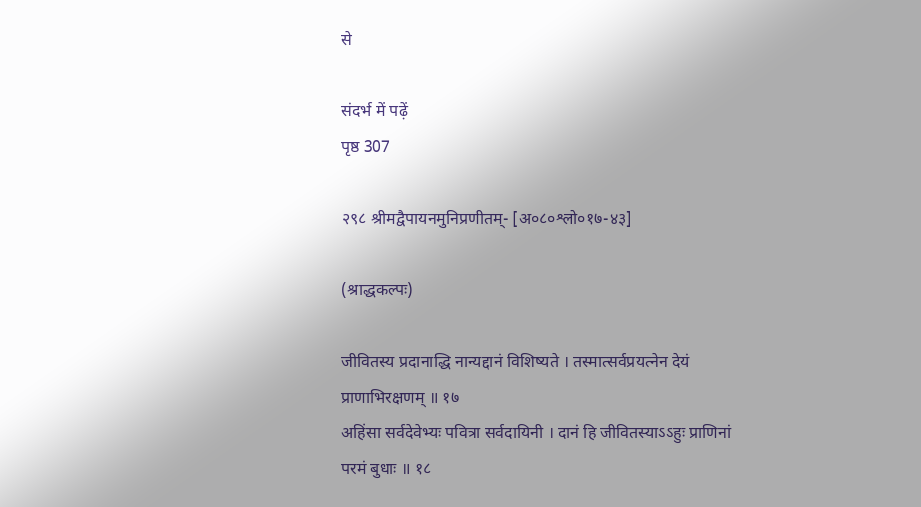से

संदर्भ में पढ़ें
पृष्ठ 307

२९८ श्रीमद्वैपायनमुनिप्रणीतम्- [अ०८०श्लो०१७-४३]

(श्राद्धकल्पः)

जीवितस्य प्रदानाद्धि नान्यद्दानं विशिष्यते । तस्मात्सर्वप्रयत्नेन देयं प्राणाभिरक्षणम् ॥ १७
अहिंसा सर्वदेवेभ्यः पवित्रा सर्वदायिनी । दानं हि जीवितस्याऽऽहुः प्राणिनां परमं बुधाः ॥ १८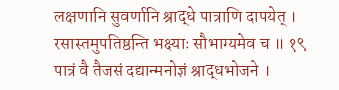लक्षणानि सुवर्णानि श्राद्धे पात्राणि दापयेत् । रसास्तमुपतिष्ठन्ति भक्ष्याः सौभाग्यमेव च ॥ १९
पात्रं वै तैजसं दद्यान्मनोज्ञं श्राद्धभोजने ।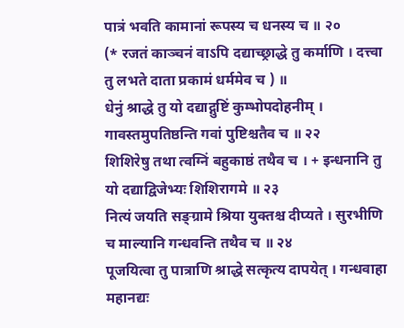पात्रं भवति कामानां रूपस्य च धनस्य च ॥ २०
(* रजतं काञ्चनं वाऽपि दद्याच्छ्राद्धे तु कर्माणि । दत्त्वा तु लभते दाता प्रकामं धर्ममेव च ) ॥
धेनुं श्राद्धे तु यो दद्याद्गुष्टिं कुम्भोपदोहनीम् । गावस्तमुपतिष्ठन्ति गवां पुष्टिश्चतैव च ॥ २२
शिशिरेषु तथा त्वग्निं बहुकाष्ठं तथैव च । + इन्धनानि तु यो दद्याद्विजेभ्यः शिशिरागमे ॥ २३
नित्यं जयति सङ्ग्रामे श्रिया युक्तश्च दीप्यते । सुरभीणि च माल्यानि गन्धवन्ति तथैव च ॥ २४
पूजयित्वा तु पात्राणि श्राद्धे सत्कृत्य दापयेत् । गन्धवाहा महानद्यः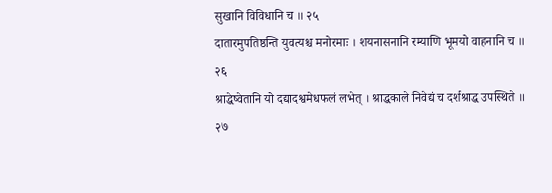सुखानि विविधानि च ॥ २५
दातारमुपतिष्ठन्ति युवत्यश्च मनोरमाः । शयनासनानि रम्याणि भूमयो वाहनानि च ॥ २६
श्राद्धेष्वेतानि यो दद्यादश्वमेधफलं लभेत् । श्राद्धकाले निवेद्यं च दर्शश्राद्ध उपस्थिते ॥ २७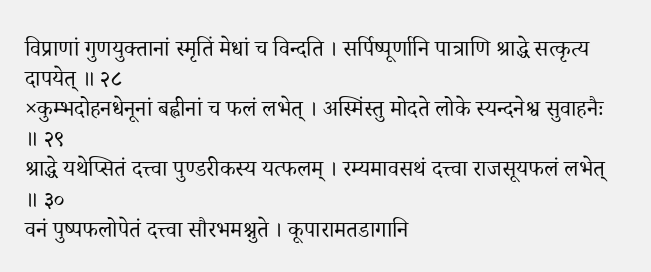विप्राणां गुणयुक्तानां स्मृतिं मेधां च विन्दति । सर्पिष्पूर्णानि पात्राणि श्राद्धे सत्कृत्य दापयेत् ॥ २८
×कुम्भदोहनधेनूनां बह्वीनां च फलं लभेत् । अस्मिंस्तु मोदते लोके स्यन्दनेश्व सुवाहनैः ॥ २९
श्राद्धे यथेप्सितं दत्त्वा पुण्डरीकस्य यत्फलम् । रम्यमावसथं दत्त्वा राजसूयफलं लभेत् ॥ ३०
वनं पुष्पफलोपेतं दत्त्वा सौरभमश्नुते । कूपारामतडागानि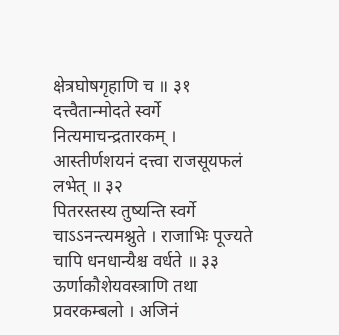क्षेत्रघोषगृहाणि च ॥ ३१
दत्त्वैतान्मोदते स्वर्गे नित्यमाचन्द्रतारकम् । आस्तीर्णशयनं दत्त्वा राजसूयफलं लभेत् ॥ ३२
पितरस्तस्य तुष्यन्ति स्वर्गे चाऽऽनन्त्यमश्नुते । राजाभिः पूज्यते चापि धनधान्यैश्च वर्धते ॥ ३३
ऊर्णाकौशेयवस्त्राणि तथा प्रवरकम्बलो । अजिनं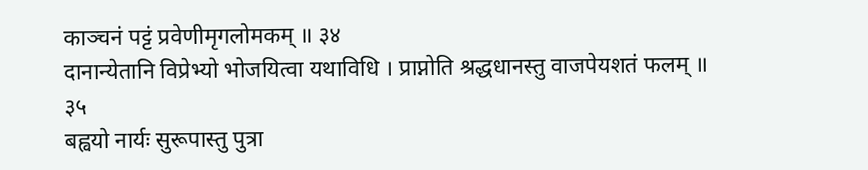काञ्चनं पट्टं प्रवेणीमृगलोमकम् ॥ ३४
दानान्येतानि विप्रेभ्यो भोजयित्वा यथाविधि । प्राप्नोति श्रद्धधानस्तु वाजपेयशतं फलम् ॥ ३५
बह्वयो नार्यः सुरूपास्तु पुत्रा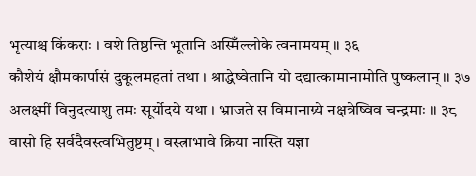भृत्याश्च किंकराः । वशे तिष्ठन्ति भूतानि अस्मिँल्लोके त्वनामयम् ॥ ३६
कौशेयं क्षौमकार्पासं दुकूलमहतां तथा । श्राद्धेष्वेतानि यो दद्यात्कामानामोति पुष्कलान् ॥ ३७
अलक्ष्मीं विनुदत्याशु तमः सूर्योदये यथा । भ्राजते स विमानाग्र्ये नक्षत्रेष्विव चन्द्रमाः ॥ ३८
वासो हि सर्वदैवस्त्वभितुष्टम् । वस्त्राभावे क्रिया नास्ति यज्ञा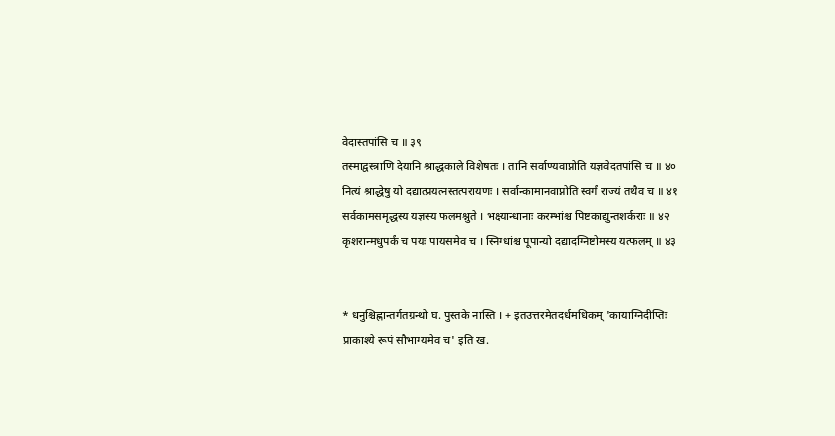वेदास्तपांसि च ॥ ३९
तस्माद्वस्त्राणि देयानि श्राद्धकाले विशेषतः । तानि सर्वाण्यवाप्नोति यज्ञवेदतपांसि च ॥ ४०
नित्यं श्राद्धेषु यो दद्यात्प्रयत्नस्तत्परायणः । सर्वान्कामानवाप्नोति स्वर्गं राज्यं तथैव च ॥ ४१
सर्वकामसमृद्धस्य यज्ञस्य फलमश्नुते । भक्ष्यान्धानाः करम्भांश्च पिष्टकाद्युन्तशर्कराः ॥ ४२
कृशरान्मधुपर्कं च पयः पायसमेव च । स्निग्धांश्च पूपान्यो दद्यादग्निष्टोमस्य यत्फलम् ॥ ४३


* धनुश्चिह्नान्तर्गतग्रन्थो घ. पुस्तके नास्ति । + इतउत्तरमेतदर्धमधिकम् 'कायाग्निदीप्तिः प्राकाश्ये रूपं सौभाग्यमेव च' इति ख.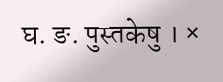घ. ङ. पुस्तकेषु । ×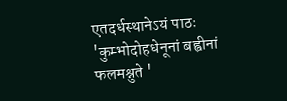एतदर्धस्थानेऽयं पाठः 'कुम्भोदोहधेनूनां बह्वीनां फलमश्नुते '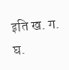इति ख. ग. घ.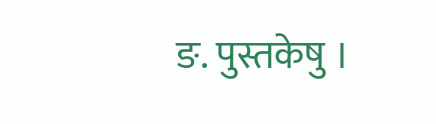ङ. पुस्तकेषु ।